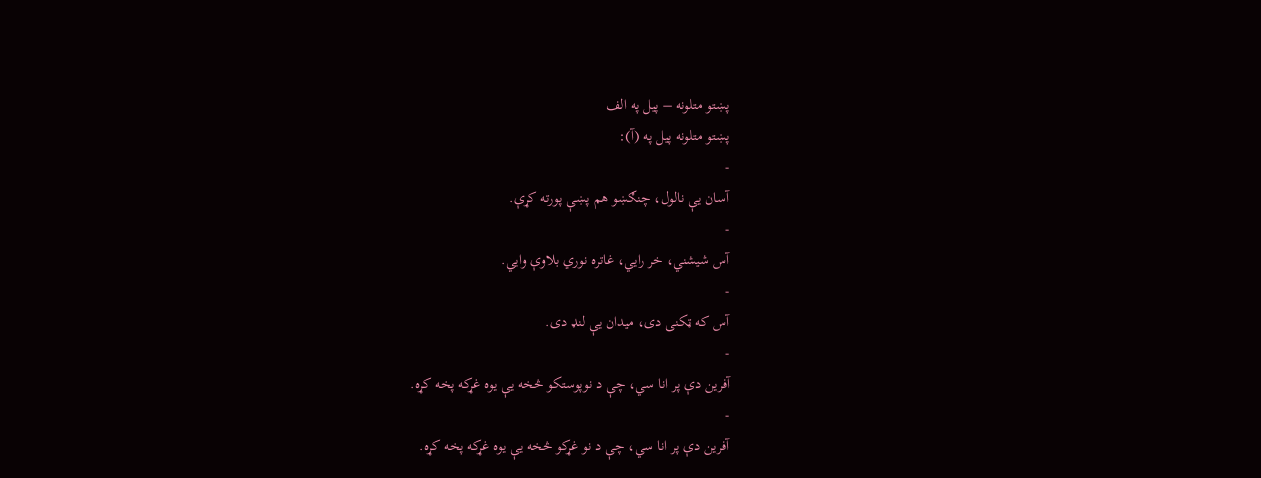پښتو متلونه – پيل په الف
پښتو متلونه پیل په (آ):
-
آسان یې نالول، چنګښو هم پښې پورته کړې.
-
آس شيشني، خر رايي، غاتره نوري بلاوې وايي.
-
آس که ټکنی دی، میدان یې لنډ دی.
-
آفرین دې پر انا سي، چې د نوپوستکو څخه یې یوه غړکه پخه کړه.
-
آفرین دې پر انا سي، چې د نو غړکو څخه یې یوه غړکه پخه کړه.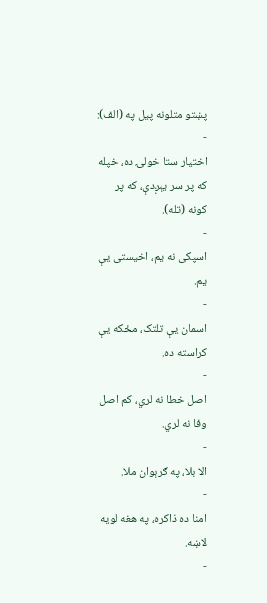پښتو متلونه پیل په (الف):
-
اختیار ستا خولۍ ده، خپله که پر سر یېږدې، که پر کونه (تله).
-
اسپکی نه یم، اخیستی یې یم.
-
اسمان یې تلتک، مځکه یې کراسته ده.
-
اصل خطا نه لري، کم اصل وفا نه لري.
-
الا بلا، په ګرېوان ملا.
-
امنا ده ذاکره، په هغه لویه لاښه.
-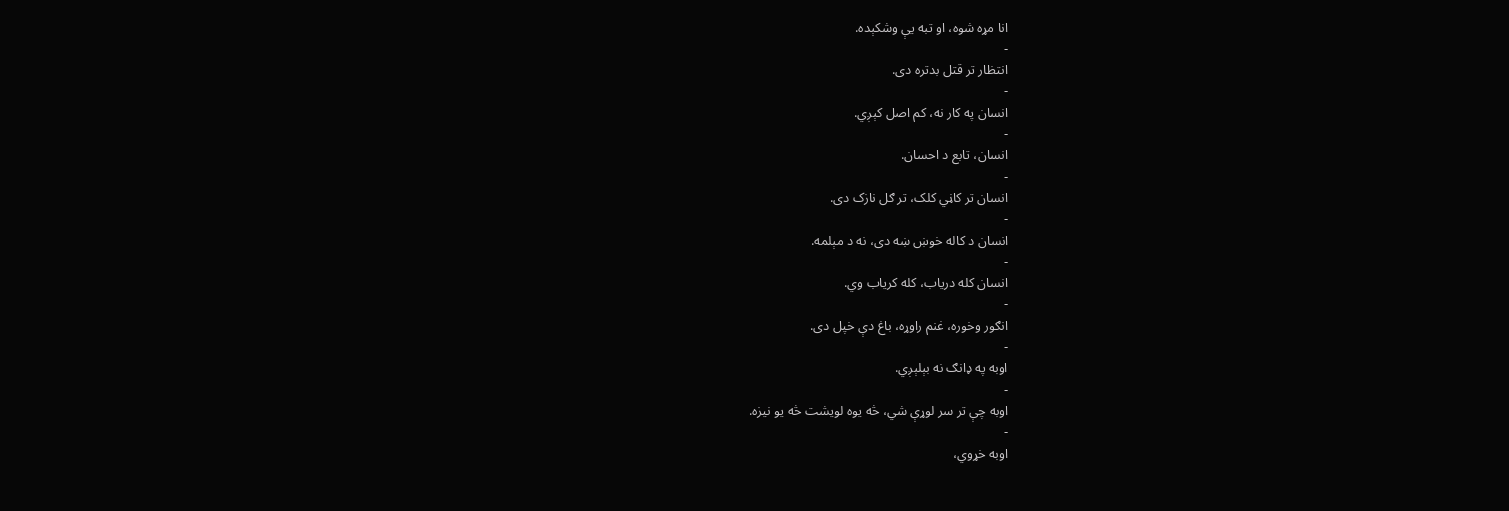انا مړه شوه، او تبه یې وشکېده.
-
انتظار تر قتل بدتره دی.
-
انسان په کار نه، کم اصل کېږي.
-
انسان، تابع د احسان.
-
انسان تر کاڼي کلک، تر ګل نازک دی.
-
انسان د کاله خوښ ښه دی، نه د مېلمه.
-
انسان کله درياب، کله کرياب وي.
-
انګور وخوره، غنم راوړه، باغ دې خپل دی.
-
اوبه په ډانګ نه بېلېږي.
-
اوبه چې تر سر لوړې شي، څه یوه لویشت څه یو نیزه.
-
اوبه خړوي،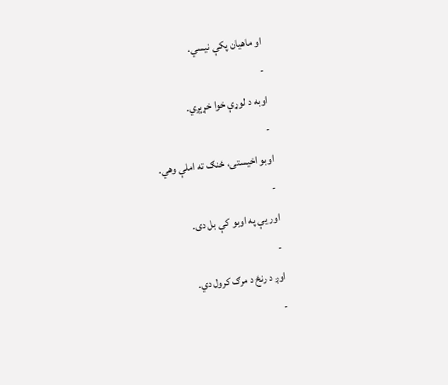او ماهیان پکې نیسي.
-
اوبه د لوړې خوا خړېږي.
-
اوبو اخیستی، ځنګ ته املې وهي.
-
اور یې په اوبو کې بل دی.
-
اوږ د رنځ د مرګ کرول دي.
-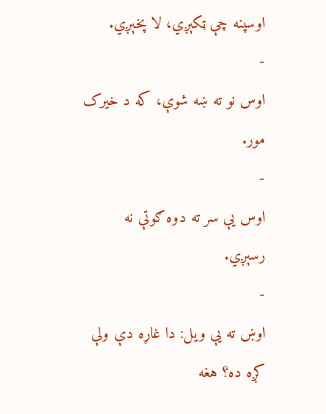اوسپنه چې ټکېږي، لا پخېږي.
-
اوس نو ته ښه شوې، که د خیرک مور.
-
اوس یې سر ته دوه ګوتې نه رسېږي.
-
اوښ ته یې ویل: دا غاړه دې ولې کږه ده؟ هغه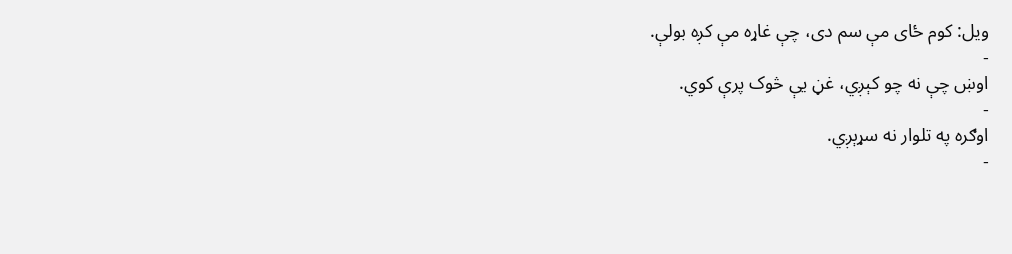ویل: کوم ځای مې سم دی، چې غاړه مې کږه بولې.
-
اوښ چې نه چو کېږي، غڼ یې څوک پرې کوي.
-
اوګره په تلوار نه سړېږي.
-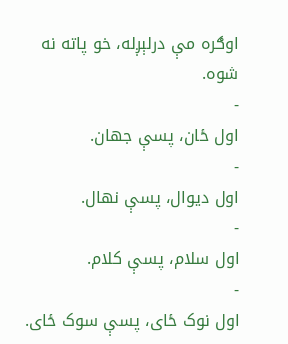اوګره مې درلېږله، خو پاته نه شوه.
-
اول ځان، پسې جهان.
-
اول دیوال، پسې نهال.
-
اول سلام، پسې کلام.
-
اول نوک ځای، پسې سوک ځای.